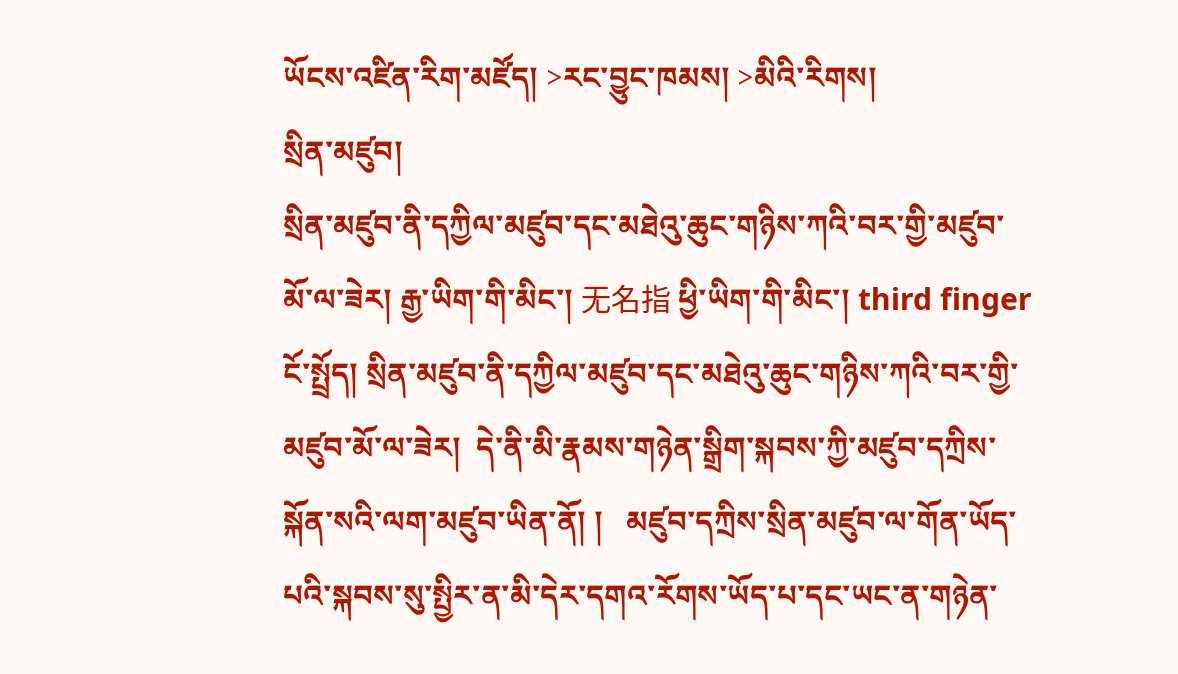ཡོངས་འཛིན་རིག་མཛོད། >རང་བྱུང་ཁམས། >མིའི་རིགས།
སྲིན་མཛུབ།
སྲིན་མཛུབ་ནི་དཀྱིལ་མཛུབ་དང་མཐེའུ་ཆུང་གཉིས་ཀའི་བར་གྱི་མཛུབ་མོ་ལ་ཟེར། རྒྱ་ཡིག་གི་མིང་། 无名指 ཕྱི་ཡིག་གི་མིང་། third finger ངོ་སྤྲོད། སྲིན་མཛུབ་ནི་དཀྱིལ་མཛུབ་དང་མཐེའུ་ཆུང་གཉིས་ཀའི་བར་གྱི་མཛུབ་མོ་ལ་ཟེར།  དེ་ནི་མི་རྣམས་གཉེན་སྒྲིག་སྐབས་ཀྱི་མཛུབ་དཀྲིས་སྐོན་སའི་ལག་མཛུབ་ཡིན་ནོ། །   མཛུབ་དཀྲིས་སྲིན་མཛུབ་ལ་གོན་ཡོད་པའི་སྐབས་སུ་སྤྱིར་ན་མི་དེར་དགའ་རོགས་ཡོད་པ་དང་ཡང་ན་གཉེན་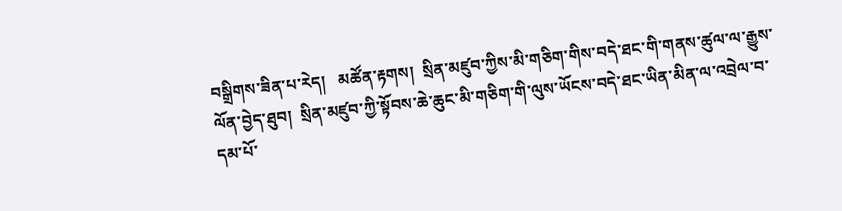བསྒྲིགས་ཟིན་པ་རེད།   མཚོན་རྟགས།  སྲིན་མཛུབ་ཀྱིས་མི་གཅིག་གིས་བདེ་ཐང་གི་གནས་ཚུལ་ལ་རྒྱུས་ལོན་བྱེད་ཐུབ།  སྲིན་མཛུབ་ཀྱི་སྟོབས་ཆེ་ཆུང་མི་གཅིག་གི་ལུས་ཡོངས་བདེ་ཐང་ཡིན་མིན་ལ་འབྲེལ་བ་དམ་པོ་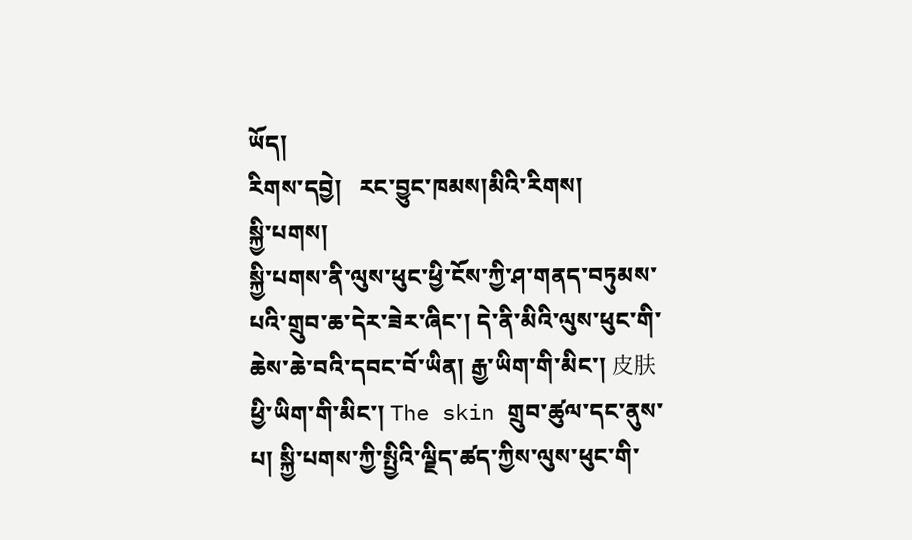ཡོད།
རིགས་དབྱེ།   རང་བྱུང་ཁམས།མིའི་རིགས།
སྐྱི་པགས།
སྐྱི་པགས་ནི་ལུས་ཕུང་ཕྱི་ངོས་ཀྱི་ཤ་གནད་བཏུམས་པའི་གྲུབ་ཆ་དེར་ཟེར་ཞིང་། དེ་ནི་མིའི་ལུས་ཕུང་གི་ཆེས་ཆེ་བའི་དབང་བོ་ཡིན། རྒྱ་ཡིག་གི་མིང་། 皮肤 ཕྱི་ཡིག་གི་མིང་། The skin གྲུབ་ཚུལ་དང་ནུས་པ། སྐྱི་པགས་ཀྱི་སྤྱིའི་ལྗིད་ཚད་ཀྱིས་ལུས་ཕུང་གི་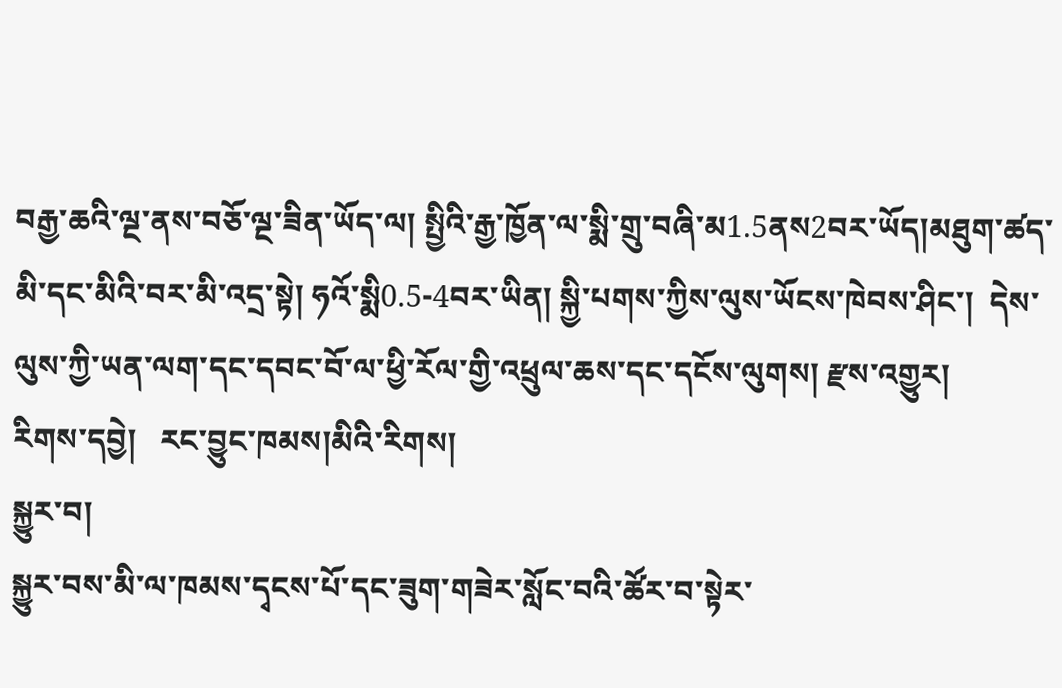བརྒྱ་ཆའི་ལྔ་ནས་བཅོ་ལྔ་ཟིན་ཡོད་ལ། སྤྱིའི་རྒྱ་ཁྱོན་ལ་སྨི་གྲུ་བཞི་མ1.5ནས2བར་ཡོད།མཐུག་ཚད་མི་དང་མིའི་བར་མི་འདྲ་སྟེ། ཧའོ་སྨི0.5-4བར་ཡིན། སྐྱི་པགས་ཀྱིས་ལུས་ཡོངས་ཁེབས་ཤིང་།  དེས་ལུས་ཀྱི་ཡན་ལག་དང་དབང་བོ་ལ་ཕྱི་རོལ་གྱི་འཕྲུལ་ཆས་དང་དངོས་ལུགས། རྫས་འགྱུར།
རིགས་དབྱེ།   རང་བྱུང་ཁམས།མིའི་རིགས།
སྐྱུར་བ།
སྐྱུར་བས་མི་ལ་ཁམས་དྭངས་པོ་དང་ཟུག་གཟེར་སློང་བའི་ཚོར་བ་སྟེར་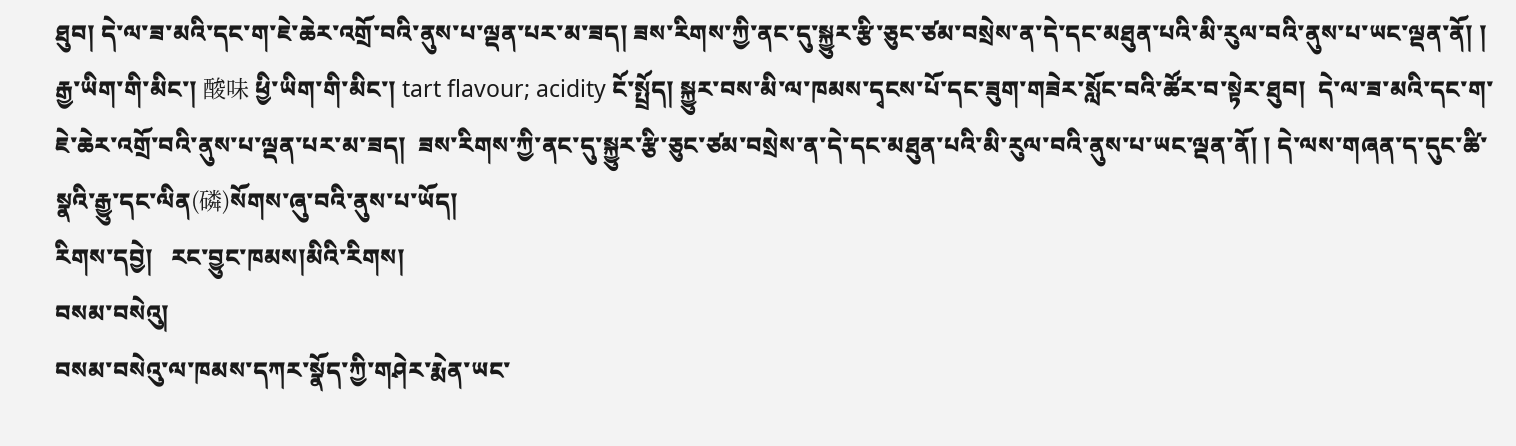ཐུབ། དེ་ལ་ཟ་མའི་དང་ག་ཇེ་ཆེར་འགྲོ་བའི་ནུས་པ་ལྡན་པར་མ་ཟད། ཟས་རིགས་ཀྱི་ནང་དུ་སྐྱུར་རྩི་ཅུང་ཙམ་བསྲེས་ན་དེ་དང་མཐུན་པའི་མི་རུལ་བའི་ནུས་པ་ཡང་ལྡན་ནོ། ། རྒྱ་ཡིག་གི་མིང་། 酸味 ཕྱི་ཡིག་གི་མིང་། tart flavour; acidity ངོ་སྤྲོད། སྐྱུར་བས་མི་ལ་ཁམས་དྭངས་པོ་དང་ཟུག་གཟེར་སློང་བའི་ཚོར་བ་སྟེར་ཐུབ།  དེ་ལ་ཟ་མའི་དང་ག་ཇེ་ཆེར་འགྲོ་བའི་ནུས་པ་ལྡན་པར་མ་ཟད།  ཟས་རིགས་ཀྱི་ནང་དུ་སྐྱུར་རྩི་ཅུང་ཙམ་བསྲེས་ན་དེ་དང་མཐུན་པའི་མི་རུལ་བའི་ནུས་པ་ཡང་ལྡན་ནོ། ། དེ་ལས་གཞན་ད་དུང་ཚི་སྣའི་རྒྱུ་དང་ལིན(磷)སོགས་ཞུ་བའི་ནུས་པ་ཡོད།
རིགས་དབྱེ།   རང་བྱུང་ཁམས།མིའི་རིགས།
བསམ་བསེའུ།
བསམ་བསེའུ་ལ་ཁམས་དཀར་སྣོད་ཀྱི་གཤེར་རྨེན་ཡང་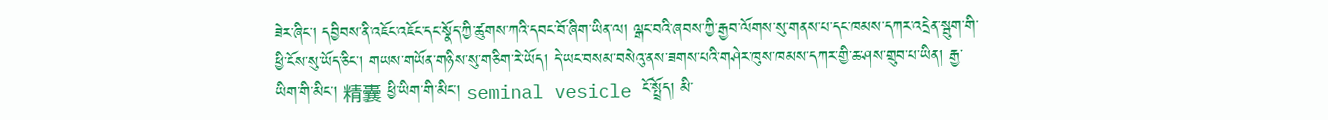ཟེར་ཞིང་། དབྱིབས་ནི་འཇོང་འཇོང་དང་སྣོད་ཀྱི་ཚུགས་ཀའི་དབང་བོ་ཞིག་ཡིན་ལ། ལྒང་བའི་ཞབས་ཀྱི་རྒྱབ་ལོགས་སུ་གནས་པ་དང་ཁམས་དཀར་འདྲེན་སྦུག་གི་ཕྱི་ངོས་སུ་ཡོད་ཅིང་། གཡས་གཡོན་གཉིས་སུ་གཅིག་རེ་ཡོད། དེ་ཡང་བསམ་བསེའུ་ནས་ཟགས་པའི་གཤེར་ཁུས་ཁམས་དཀར་གྱི་ཆ་ཤས་གྲུབ་པ་ཡིན། རྒྱ་ཡིག་གི་མིང་། 精囊 ཕྱི་ཡིག་གི་མིང་། seminal vesicle ངོ་སྤྲོད། མི་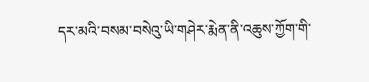དར་མའི་བསམ་བསེའུ་ཡི་གཤེར་རྨེན་ནི་འཆུས་ཀྱོག་གི་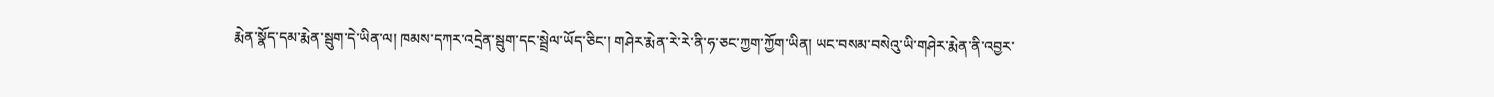རྨེན་སྣོད་དམ་རྨེན་སྦུག་དེ་ཡིན་ལ། ཁམས་དཀར་འདྲེན་སྦུག་དང་སྦྲེལ་ཡོད་ཅིང་། གཤེར་རྨེན་རེ་རེ་ནི་ཧ་ཅང་ཀྱག་ཀྱོག་ཡིན། ཡང་བསམ་བསེའུ་ཡི་གཤེར་རྨེན་ནི་འབྱར་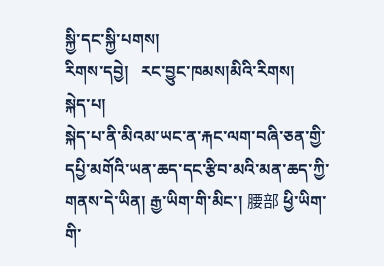སྐྱི་དང་སྐྱི་པགས།
རིགས་དབྱེ།   རང་བྱུང་ཁམས།མིའི་རིགས།
སྐེད་པ།
སྐེད་པ་ནི་མིའམ་ཡང་ན་རྐང་ལག་བཞི་ཅན་གྱི་དཔྱི་མགོའི་ཡན་ཆད་དང་རྩིབ་མའི་མན་ཆད་ཀྱི་གནས་དེ་ཡིན། རྒྱ་ཡིག་གི་མིང་། 腰部 ཕྱི་ཡིག་གི་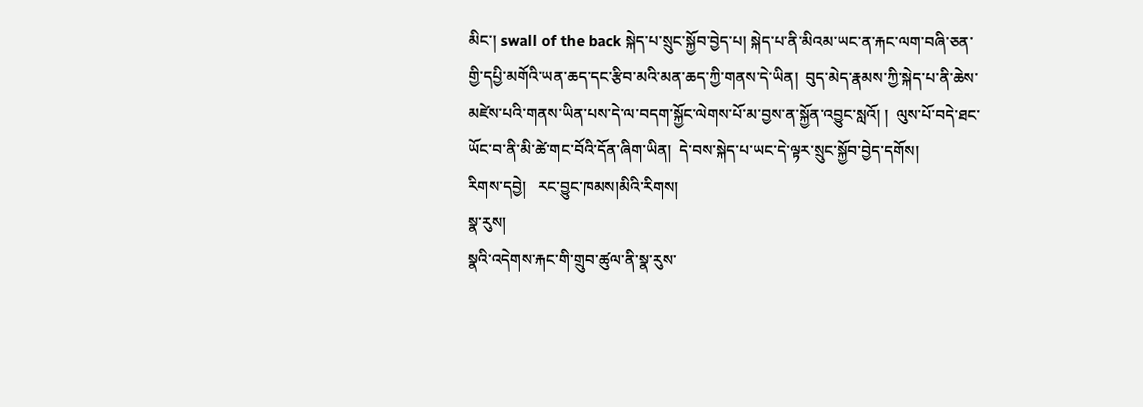མིང་། swall of the back སྐེད་པ་སྲུང་སྐྱོབ་བྱེད་པ། སྐེད་པ་ནི་མིའམ་ཡང་ན་རྐང་ལག་བཞི་ཅན་གྱི་དཔྱི་མགོའི་ཡན་ཆད་དང་རྩིབ་མའི་མན་ཆད་ཀྱི་གནས་དེ་ཡིན།  བུད་མེད་རྣམས་ཀྱི་སྐེད་པ་ནི་ཆེས་མཛེས་པའི་གནས་ཡིན་པས་དེ་ལ་བདག་སྐྱོང་ལེགས་པོ་མ་བྱས་ན་སྐྱོན་འབྱུང་སླའོ། །  ལུས་པོ་བདེ་ཐང་ཡོང་བ་ནི་མི་ཚེ་གང་བོའི་དོན་ཞིག་ཡིན།  དེ་བས་སྐེད་པ་ཡང་དེ་ལྟར་སྲུང་སྐྱོབ་བྱེད་དགོས།
རིགས་དབྱེ།   རང་བྱུང་ཁམས།མིའི་རིགས།
སྣ་རུས།
སྣའི་འདེགས་རྐང་གི་གྲུབ་ཚུལ་ནི་སྣ་རུས་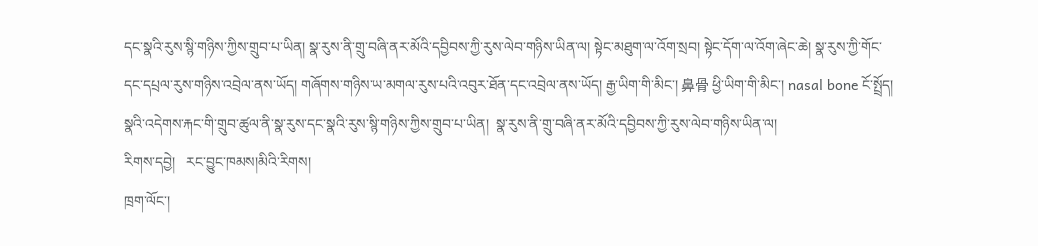དང་སྣའི་རུས་སྙི་གཉིས་ཀྱིས་གྲུབ་པ་ཡིན། སྣ་རུས་ནི་གྲུ་བཞི་ནར་མོའི་དབྱིབས་ཀྱི་རུས་ལེབ་གཉིས་ཡིན་ལ། སྟེང་མཐུག་ལ་འོག་སྲབ། སྟེང་དོག་ལ་འོག་ཞེང་ཆེ། སྣ་རུས་ཀྱི་གོང་དང་དཔྲལ་རུས་གཉིས་འབྲེལ་ནས་ཡོད། གཞོགས་གཉིས་ཡ་མགལ་རུས་པའི་འབུར་ཐོན་དང་འབྲེལ་ནས་ཡོད། རྒྱ་ཡིག་གི་མིང་། 鼻骨 ཕྱི་ཡིག་གི་མིང་། nasal bone ངོ་སྤྲོད། སྣའི་འདེགས་རྐང་གི་གྲུབ་ཚུལ་ནི་སྣ་རུས་དང་སྣའི་རུས་སྙི་གཉིས་ཀྱིས་གྲུབ་པ་ཡིན།  སྣ་རུས་ནི་གྲུ་བཞི་ནར་མོའི་དབྱིབས་ཀྱི་རུས་ལེབ་གཉིས་ཡིན་ལ།
རིགས་དབྱེ།   རང་བྱུང་ཁམས།མིའི་རིགས།
ཁྲག་ལོང་།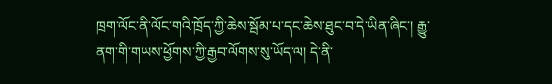ཁྲག་ལོང་ནི་ལོང་གའི་ཁྲོད་ཀྱི་ཆེས་སྦོམ་པ་དང་ཆེས་ཐུང་བ་དེ་ཡིན་ཞིང་། རྒྱུ་ནག་གི་གཡས་ཕྱོགས་ཀྱི་རྒྱབ་ལོགས་སུ་ཡོད་ལ། དེ་ནི་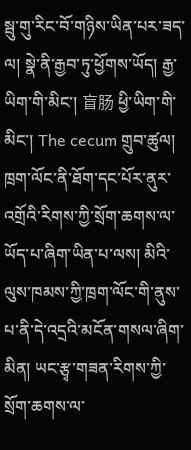སྦུ་གུ་རིང་བོ་གཉིས་ཡིན་པར་ཟད་ལ། སྣེ་ནི་རྒྱབ་ཏུ་ཕྱོགས་ཡོད། རྒྱ་ཡིག་གི་མིང་། 盲肠 ཕྱི་ཡིག་གི་མིང་། The cecum གྲུབ་ཚུལ། ཁྲག་ལོང་ནི་ཐོག་དང་པོར་ནུར་འགྲོའི་རིགས་ཀྱི་སྲོག་ཆགས་ལ་ཡོད་པ་ཞིག་ཡིན་པ་ལས། མིའི་ལུས་ཁམས་ཀྱི་ཁྲག་ལོང་གི་ནུས་པ་ནི་དེ་འདྲའི་མངོན་གསལ་ཞིག་མིན། ཡང་རྩྭ་གཟན་རིགས་ཀྱི་སྲོག་ཆགས་ལ་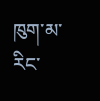ཁུག་མ་རིང་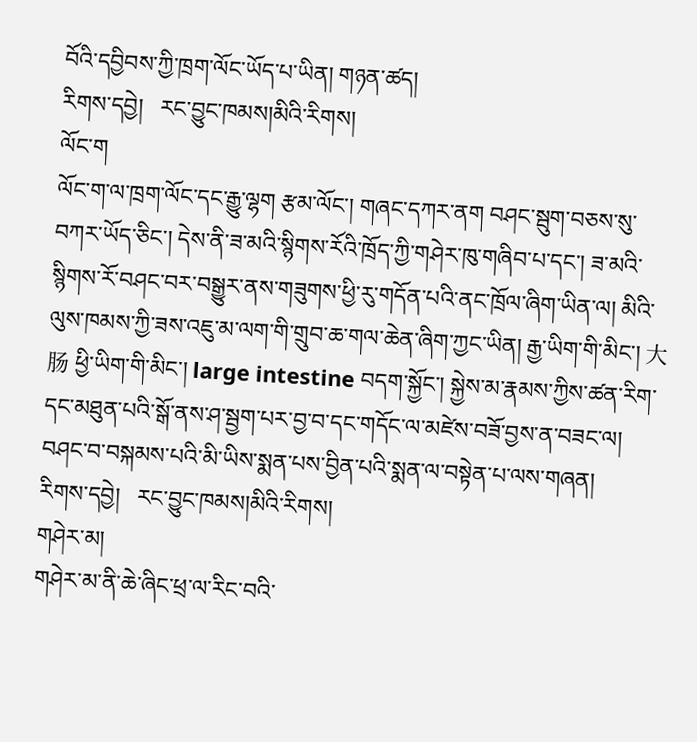བོའི་དབྱིབས་ཀྱི་ཁྲག་ལོང་ཡོད་པ་ཡིན། གཉན་ཚད།
རིགས་དབྱེ།   རང་བྱུང་ཁམས།མིའི་རིགས།
ལོང་ག
ལོང་ག་ལ་ཁྲག་ལོང་དང་རྒྱུ་ལྷག རྩམ་ལོང་། གཞང་དཀར་ནག བཤང་སྦུག་བཅས་སུ་བཀར་ཡོད་ཅིང་། དེས་ནི་ཟ་མའི་སྙིགས་རོའི་ཁྲོད་ཀྱི་གཤེར་ཁུ་གཞིབ་པ་དང་། ཟ་མའི་སྙིགས་རོ་བཤང་བར་བསྒྱུར་ནས་གཟུགས་ཕྱི་རུ་གདོན་པའི་ནང་ཁྲོལ་ཞིག་ཡིན་ལ། མིའི་ལུས་ཁམས་ཀྱི་ཟས་འཇུ་མ་ལག་གི་གྲུབ་ཆ་གལ་ཆེན་ཞིག་ཀྱང་ཡིན། རྒྱ་ཡིག་གི་མིང་། 大肠 ཕྱི་ཡིག་གི་མིང་། large intestine བདག་སྐྱོང་། སྐྱེས་མ་རྣམས་ཀྱིས་ཚན་རིག་དང་མཐུན་པའི་སྒོ་ནས་ཤ་སྦྱག་པར་བྱ་བ་དང་གདོང་ལ་མཛེས་བཟོ་བྱས་ན་བཟང་ལ། བཤང་བ་བསྐམས་པའི་མི་ཡིས་སྨན་པས་བྱིན་པའི་སྨན་ལ་བསྟེན་པ་ལས་གཞན།
རིགས་དབྱེ།   རང་བྱུང་ཁམས།མིའི་རིགས།
གཤེར་མ།
གཤེར་མ་ནི་ཆེ་ཞིང་ཕྲ་ལ་རིང་བའི་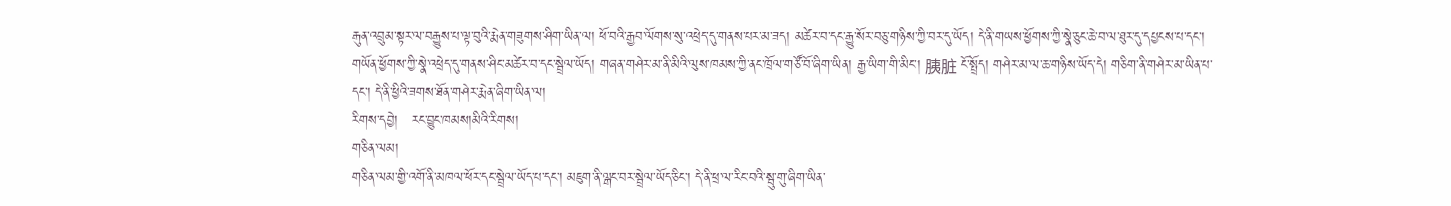རྒུན་འབྲུམ་སྟར་ལ་བརྒྱུས་པ་ལྟ་བུའི་རྨེན་གཟུགས་ཤིག་ཡིན་ལ། ཕོ་བའི་རྒྱབ་ལོགས་སུ་འཕྲེད་དུ་གནས་པར་མ་ཟད། མཚེར་བ་དང་རྒྱུ་སོར་བཅུ་གཉིས་ཀྱི་བར་དུ་ཡོད། དེ་ནི་གཡས་ཕྱོགས་ཀྱི་སྣེ་ཅུང་ཆེ་བ་ལ་ཐུར་དུ་དཔྱངས་པ་དང་། གཡོན་ཕྱོགས་ཀྱི་སྣེ་འཕྲེད་དུ་གནས་ཤིང་མཚེར་བ་དང་སྦྲེལ་ཡོད། གཞན་གཤེར་མ་ནི་མིའི་ལུས་ཁམས་ཀྱི་ནང་ཁྲོལ་གཙོ་བོ་ཞིག་ཡིན། རྒྱ་ཡིག་གི་མིང་། 胰脏 ངོ་སྤྲོད། གཤེར་མ་ལ་ཆ་གཉིས་ཡོད་དེ། གཅིག་ནི་གཤེར་མ་ཡིན་པ་དང་། དེ་ནི་ཕྱིའི་ཟགས་ཐོན་གཤེར་རྨེན་ཞིག་ཡིན་ལ།
རིགས་དབྱེ།   རང་བྱུང་ཁམས།མིའི་རིགས།
གཅིན་ལམ།
གཅིན་ལམ་གྱི་འགོ་ནི་མཁལ་ཕོར་དང་སྦྲེལ་ཡོད་པ་དང་། མཇུག་ནི་ལྒང་བར་སྦྲེལ་ཡོད་ཅིང་། དེ་ནི་ཕྲ་ལ་རིང་བའི་སྦུ་གུ་ཞིག་ཡིན་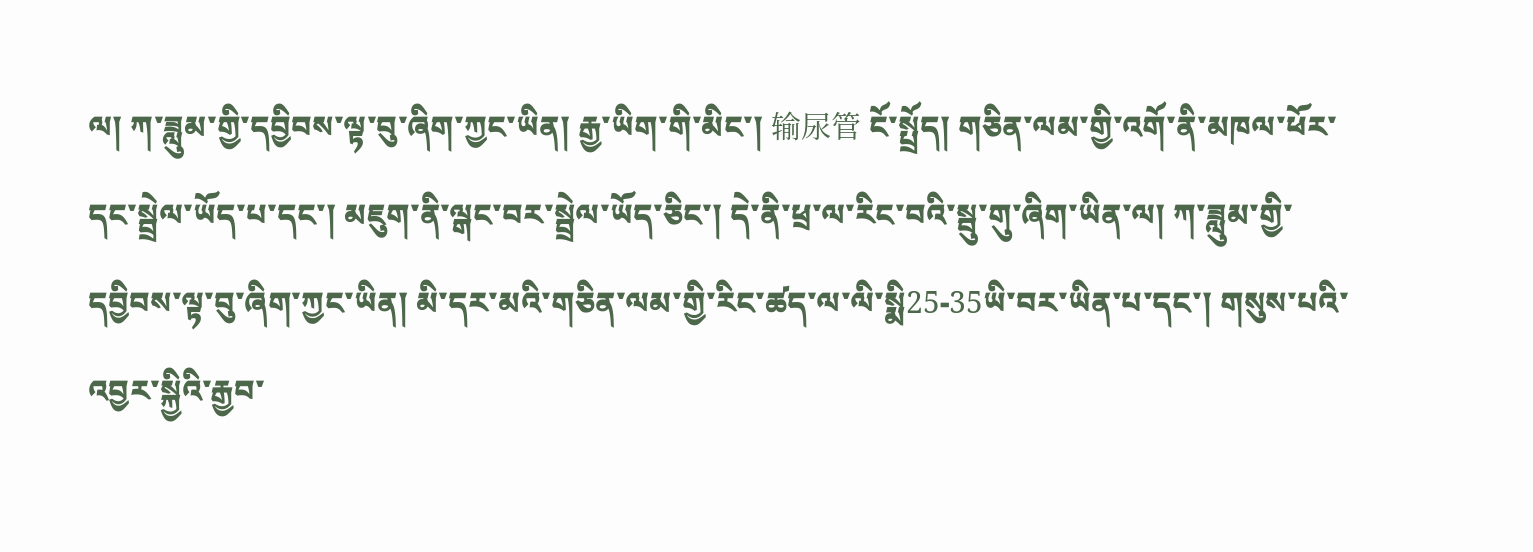ལ། ཀ་ཟླུམ་གྱི་དབྱིབས་ལྟ་བུ་ཞིག་ཀྱང་ཡིན། རྒྱ་ཡིག་གི་མིང་། 输尿管 ངོ་སྤྲོད། གཅིན་ལམ་གྱི་འགོ་ནི་མཁལ་ཕོར་དང་སྦྲེལ་ཡོད་པ་དང་། མཇུག་ནི་ལྒང་བར་སྦྲེལ་ཡོད་ཅིང་། དེ་ནི་ཕྲ་ལ་རིང་བའི་སྦུ་གུ་ཞིག་ཡིན་ལ། ཀ་ཟླུམ་གྱི་དབྱིབས་ལྟ་བུ་ཞིག་ཀྱང་ཡིན། མི་དར་མའི་གཅིན་ལམ་གྱི་རིང་ཚད་ལ་ལི་སྨི25-35ཡི་བར་ཡིན་པ་དང་། གསུས་པའི་འབྱར་སྐྱིའི་རྒྱབ་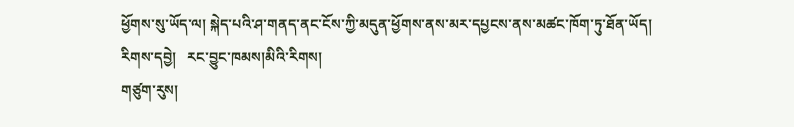ཕྱོགས་སུ་ཡོད་ལ། སྐེད་པའི་ཤ་གནད་ནང་ངོས་ཀྱི་མདུན་ཕྱོགས་ནས་མར་དཔྱངས་ནས་མཚང་ཁོག་ཏུ་ཐོན་ཡོད།
རིགས་དབྱེ།   རང་བྱུང་ཁམས།མིའི་རིགས།
གཙུག་རུས།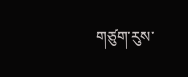གཙུག་རུས་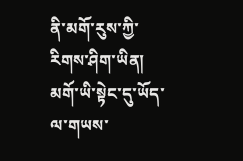ནི་མགོ་རུས་ཀྱི་རིགས་ཤིག་ཡིན། མགོ་ཡི་སྟེང་དུ་ཡོད་ལ་གཡས་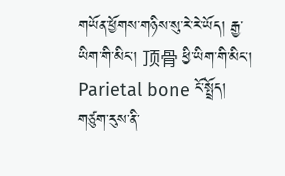གཡོན་ཕྱོགས་གཉིས་སུ་རེ་རེ་ཡོད། རྒྱ་ཡིག་གི་མིང་། 顶骨 ཕྱི་ཡིག་གི་མིང་། Parietal bone ངོ་སྤྲོད།        གཙུག་རུས་ནི་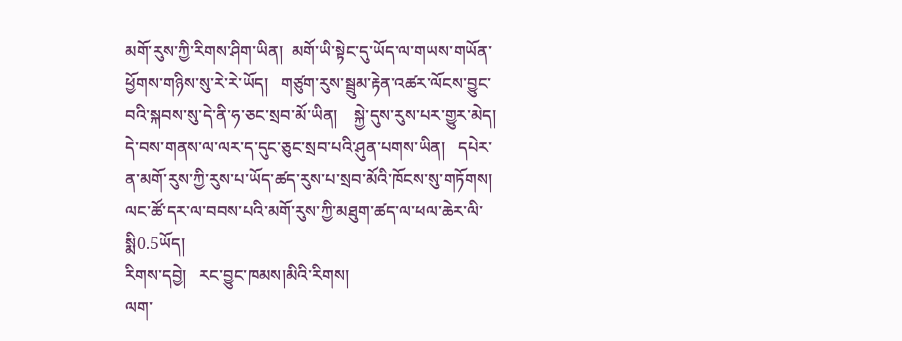མགོ་རུས་ཀྱི་རིགས་ཤིག་ཡིན།  མགོ་ཡི་སྟེང་དུ་ཡོད་ལ་གཡས་གཡོན་ཕྱོགས་གཉིས་སུ་རེ་རེ་ཡོད།   གཙུག་རུས་སྦྲུམ་རྟེན་འཚར་ལོངས་བྱུང་བའི་སྐབས་སུ་དེ་ནི་ཧ་ཅང་སྲབ་མོ་ཡིན།    སྐྱེ་དུས་རུས་པར་གྱུར་མེད།  དེ་བས་གནས་ལ་ལར་ད་དུང་ཅུང་སྲབ་པའི་ཤུན་པགས་ཡིན།   དཔེར་ན་མགོ་རུས་ཀྱི་རུས་པ་ཡོད་ཚད་རུས་པ་སྲབ་མོའི་ཁོངས་སུ་གཏོགས།   ལང་ཚོ་དར་ལ་བབས་པའི་མགོ་རུས་ཀྱི་མཐུག་ཚད་ལ་ཕལ་ཆེར་ལི་སྨི0.5ཡོད།
རིགས་དབྱེ།   རང་བྱུང་ཁམས།མིའི་རིགས།
ལག་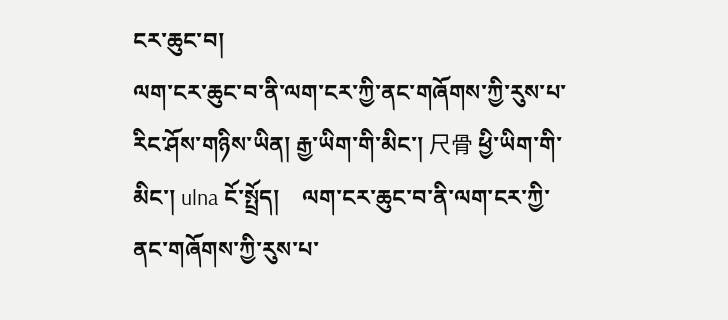ངར་ཆུང་བ།
ལག་ངར་ཆུང་བ་ནི་ལག་ངར་ཀྱི་ནང་གཞོགས་ཀྱི་རུས་པ་རིང་ཤོས་གཉིས་ཡིན། རྒྱ་ཡིག་གི་མིང་། 尺骨 ཕྱི་ཡིག་གི་མིང་། ulna ངོ་སྤྲོད།    ལག་ངར་ཆུང་བ་ནི་ལག་ངར་ཀྱི་ནང་གཞོགས་ཀྱི་རུས་པ་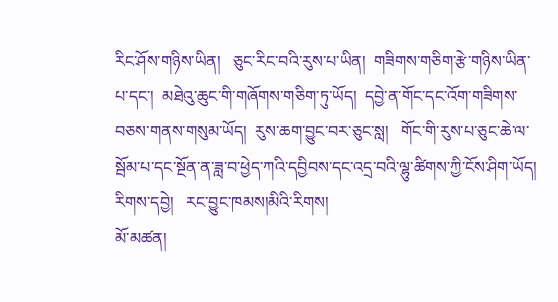རིང་ཤོས་གཉིས་ཡིན།   ཅུང་རིང་བའི་རུས་པ་ཡིན།  གཟིགས་གཅིག་རྩེ་གཉིས་ཡིན་པ་དང་།  མཐེའུ་ཆུང་གི་གཞོགས་གཅིག་ཏུ་ཡོད།  དབྱེ་ན་གོང་དང་འོག་གཟིགས་བཅས་གནས་གསུམ་ཡོད།  རུས་ཆག་བྱུང་བར་ཅུང་སླ།   གོང་གི་རུས་པ་ཅུང་ཆེ་ལ་སྦོམ་པ་དང་སྔོན་ན་ཟླ་བ་ཕྱེད་ཀའི་དབྱིབས་དང་འདྲ་བའི་ལྷུ་ཚིགས་ཀྱི་ངོས་ཤིག་ཡོད།
རིགས་དབྱེ།   རང་བྱུང་ཁམས།མིའི་རིགས།
མོ་མཚན།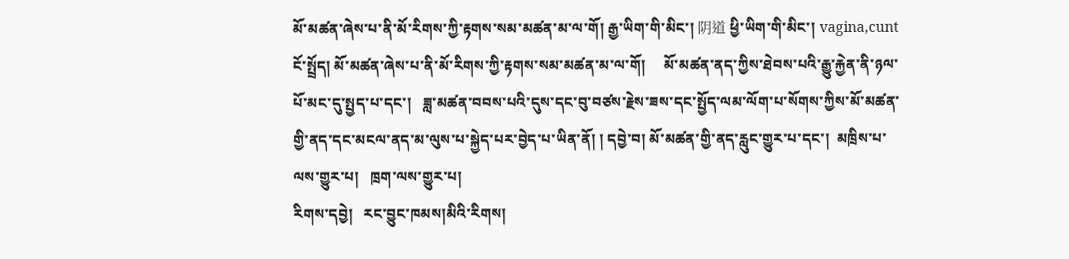མོ་མཚན་ཞེས་པ་ནི་མོ་རིགས་ཀྱི་རྟགས་སམ་མཚན་མ་ལ་གོ། རྒྱ་ཡིག་གི་མིང་། 阴道 ཕྱི་ཡིག་གི་མིང་། vagina,cunt ངོ་སྤྲོད། མོ་མཚན་ཞེས་པ་ནི་མོ་རིགས་ཀྱི་རྟགས་སམ་མཚན་མ་ལ་གོ།     མོ་མཚན་ནད་ཀྱིས་ཐེབས་པའི་རྒྱུ་རྐྱེན་ནི་ཉལ་པོ་མང་དུ་སྤྱད་པ་དང་།   ཟླ་མཚན་བབས་པའི་དུས་དང་བུ་བཙས་རྗེས་ཟས་དང་སྤྱོད་ལམ་ལོག་པ་སོགས་ཀྱིས་མོ་མཚན་གྱི་ནད་དང་མངལ་ནད་མ་ལུས་པ་སྐྱེད་པར་བྱེད་པ་ཡིན་ནོ། ། དབྱེ་བ། མོ་མཚན་གྱི་ནད་རླུང་གྱུར་པ་དང་།  མཁྲིས་པ་ལས་གྱུར་པ།   ཁྲག་ལས་གྱུར་པ།
རིགས་དབྱེ།   རང་བྱུང་ཁམས།མིའི་རིགས།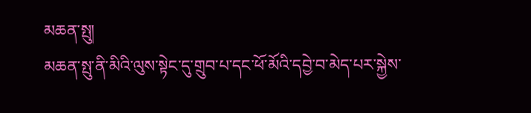མཆན་སྤུ།
མཆན་སྤུ་ནི་མིའི་ལུས་སྟེང་དུ་གྲུབ་པ་དང་ཕོ་མོའི་དབྱེ་བ་མེད་པར་སྐྱེས་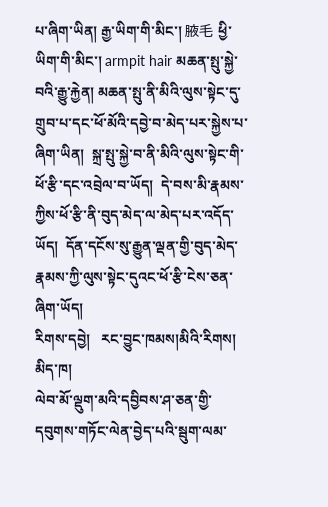པ་ཞིག་ཡིན། རྒྱ་ཡིག་གི་མིང་། 腋毛 ཕྱི་ཡིག་གི་མིང་། armpit hair མཆན་སྤུ་སྐྱེ་བའི་རྒྱུ་རྐྱེན། མཆན་སྤུ་ནི་མིའི་ལུས་སྟེང་དུ་གྲུབ་པ་དང་ཕོ་མོའི་དབྱེ་བ་མེད་པར་སྐྱེས་པ་ཞིག་ཡིན།  སྐྲ་སྤུ་སྐྱེ་བ་ནི་མིའི་ལུས་སྟེང་གི་ཕོ་རྩི་དང་འབྲེལ་བ་ཡོད།  དེ་བས་མི་རྣམས་ཀྱིས་ཕོ་རྩི་ནི་བུད་མེད་ལ་མེད་པར་འདོད་ཡོད།  དོན་དངོས་སུ་རྒྱུན་ལྡན་གྱི་བུད་མེད་རྣམས་ཀྱི་ལུས་སྟེང་དུའང་ཕོ་རྩི་ངེས་ཅན་ཞིག་ཡོད།
རིགས་དབྱེ།   རང་བྱུང་ཁམས།མིའི་རིགས།
མིད་ཁ།
ལེབ་མོ་ལྡུག་མའི་དབྱིབས་ཤ་ཅན་གྱི་དབུགས་གཏོང་ལེན་བྱེད་པའི་སྦུག་ལམ་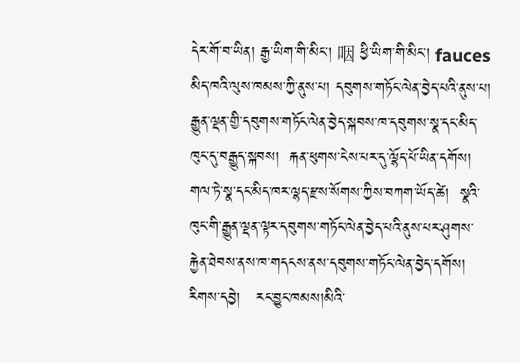དེར་གོ་བ་ཡིན། རྒྱ་ཡིག་གི་མིང་། 咽 ཕྱི་ཡིག་གི་མིང་། fauces མིད་ཁའི་ལུས་ཁམས་ཀྱི་ནུས་པ། དབུགས་གཏོང་ལེན་བྱེད་པའི་ནུས་པ། རྒྱུན་ལྡན་གྱི་དབུགས་གཏོང་ལེན་བྱེད་སྐབས་ཁ་དབུགས་སྣ་དང་མིད་ཁུང་དུ་བརྒྱུད་སྐབས།  རྐན་ཕུགས་ངེས་པར་དུ་ལྷོད་པོ་ཡིན་དགོས།  གལ་ཏེ་སྣ་དང་མིད་ཁར་ལྷད་རྫས་སོགས་ཀྱིས་བཀག་ཡོད་ཚེ།  སྣའི་ཁུང་གི་རྒྱུན་ལྡན་ལྟར་དབུགས་གཏོང་ལེན་བྱེད་པའི་ནུས་པར་ཤུགས་རྐྱེན་ཐེབས་ནས་ཁ་གདངས་ནས་དབུགས་གཏོང་ལེན་བྱེད་དགོས།
རིགས་དབྱེ།   རང་བྱུང་ཁམས།མིའི་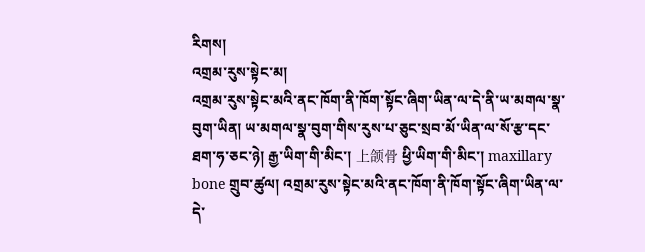རིགས།
འགྲམ་རུས་སྟེང་མ།
འགྲམ་རུས་སྟེང་མའི་ནང་ཁོག་ནི་ཁོག་སྟོང་ཞིག་ཡིན་ལ་དེ་ནི་ཡ་མགལ་སྣ་བུག་ཡིན། ཡ་མགལ་སྣ་བུག་གིས་རུས་པ་ཅུང་སྲབ་མོ་ཡིན་ལ་སོ་རྩ་དང་ཐག་ཧ་ཅང་ཉེ། རྒྱ་ཡིག་གི་མིང་། 上颌骨 ཕྱི་ཡིག་གི་མིང་། maxillary bone གྲུབ་ཚུལ། འགྲམ་རུས་སྟེང་མའི་ནང་ཁོག་ནི་ཁོག་སྟོང་ཞིག་ཡིན་ལ་དེ་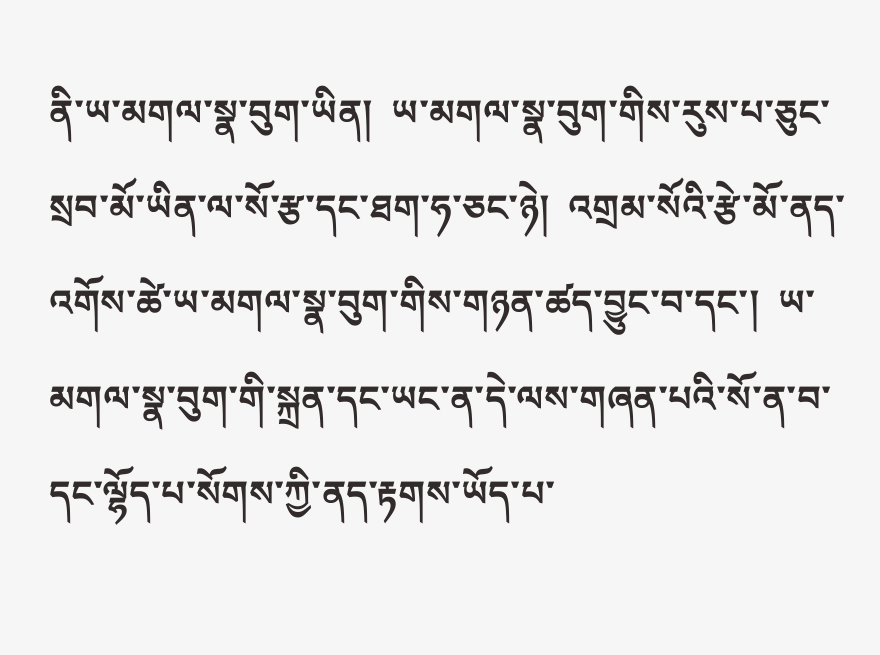ནི་ཡ་མགལ་སྣ་བུག་ཡིན།  ཡ་མགལ་སྣ་བུག་གིས་རུས་པ་ཅུང་སྲབ་མོ་ཡིན་ལ་སོ་རྩ་དང་ཐག་ཧ་ཅང་ཉེ།  འགྲམ་སོའི་རྩེ་མོ་ནད་འགོས་ཚེ་ཡ་མགལ་སྣ་བུག་གིས་གཉན་ཚད་བྱུང་བ་དང་།  ཡ་མགལ་སྣ་བུག་གི་སྐྲན་དང་ཡང་ན་དེ་ལས་གཞན་པའི་སོ་ན་བ་དང་ལྷོད་པ་སོགས་ཀྱི་ནད་རྟགས་ཡོད་པ་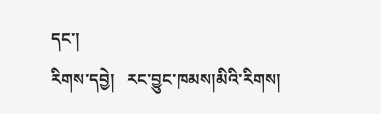དང་།
རིགས་དབྱེ།   རང་བྱུང་ཁམས།མིའི་རིགས།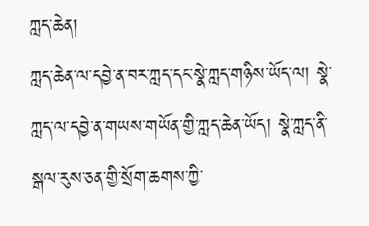ཀླད་ཆེན།
ཀླད་ཆེན་ལ་དབྱེ་ན་བར་ཀླད་དང་སྣེ་ཀླད་གཉིས་ཡོད་ལ། སྣེ་ཀླད་ལ་དབྱེ་ན་གཡས་གཡོན་གྱི་ཀླད་ཆེན་ཡོད། སྣེ་ཀླད་ནི་སྒལ་རུས་ཅན་གྱི་སྲོག་ཆགས་ཀྱི་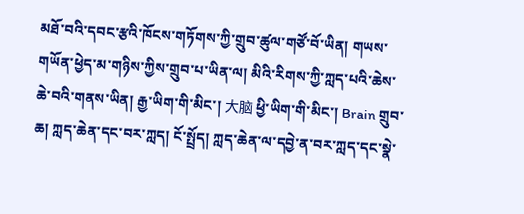མཐོ་བའི་དབང་རྩའི་ཁོངས་གཏོགས་ཀྱི་གྲུབ་ཚུལ་གཙོ་བོ་ཡིན། གཡས་གཡོན་ཕྱེད་མ་གཉིས་ཀྱིས་གྲུབ་པ་ཡིན་ལ། མིའི་རིགས་ཀྱི་ཀླད་པའི་ཆེས་ཆེ་བའི་གནས་ཡིན། རྒྱ་ཡིག་གི་མིང་། 大脑 ཕྱི་ཡིག་གི་མིང་། Brain གྲུབ་ཆ། ཀླད་ཆེན་དང་བར་ཀླད། ངོ་སྤྲོད། ཀླད་ཆེན་ལ་དབྱེ་ན་བར་ཀླད་དང་སྣེ་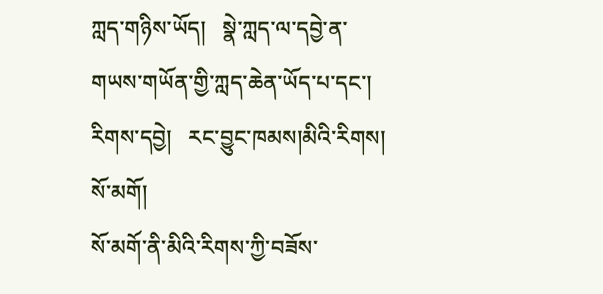ཀླད་གཉིས་ཡོད།   སྣེ་ཀླད་ལ་དབྱེ་ན་གཡས་གཡོན་གྱི་ཀླད་ཆེན་ཡོད་པ་དང་།
རིགས་དབྱེ།   རང་བྱུང་ཁམས།མིའི་རིགས།
སོ་མགོ།
སོ་མགོ་ནི་མིའི་རིགས་ཀྱི་བཟོས་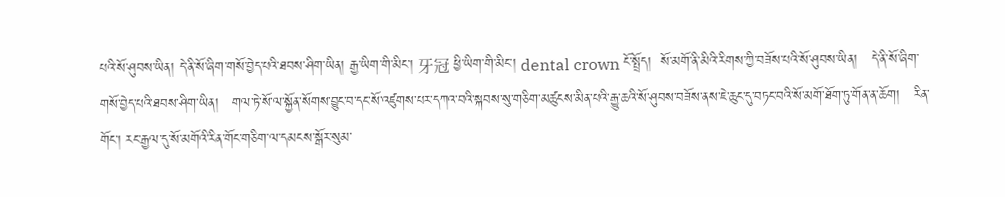པའི་སོ་ཤུབས་ཡིན། དེ་ནི་སོ་ཞིག་གསོ་བྱེད་པའི་ཐབས་ཤིག་ཡིན། རྒྱ་ཡིག་གི་མིང་། 牙冠 ཕྱི་ཡིག་གི་མིང་། dental crown ངོ་སྤྲོད།  སོ་མགོ་ནི་མིའི་རིགས་ཀྱི་བཟོས་པའི་སོ་ཤུབས་ཡིན།   དེ་ནི་སོ་ཞིག་གསོ་བྱེད་པའི་ཐབས་ཤིག་ཡིན།   གལ་ཏེ་སོ་ལ་སྐྱོན་སོགས་བྱུང་བ་དང་སོ་འཛུགས་པར་དཀའ་བའི་སྐབས་སུ་གཅིག་མཚུངས་མིན་པའི་རྒྱུ་ཆའི་སོ་ཤུབས་བཟོས་ནས་ཇེ་ཆུང་དུ་བཏང་བའི་སོ་མགོ་ཐོག་ཏུ་གོན་ན་ཆོག།   རིན་གོང་། རང་རྒྱལ་དུ་སོ་མགོའི་རིན་གོང་གཅིག་ལ་དམངས་སྒོར་སུམ་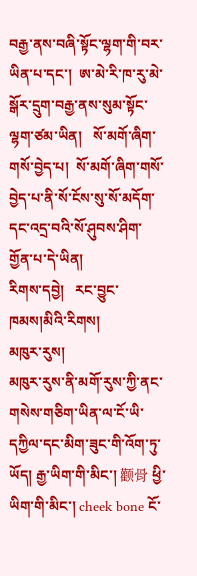བརྒྱ་ནས་བཞི་སྟོང་ལྷག་གི་བར་ཡིན་པ་དང་།  ཨ་མེ་རི་ཁ་རུ་མེ་སྒོར་དྲུག་བརྒྱ་ནས་སུམ་སྟོང་ལྷག་ཙམ་ཡིན།   སོ་མགོ་ཞིག་གསོ་བྱེད་པ།  སོ་མགོ་ཞིག་གསོ་བྱེད་པ་ནི་སོ་ངོས་སུ་སོ་མདོག་དང་འདྲ་བའི་སོ་ཤུབས་ཤིག་གྱོན་པ་དེ་ཡིན།
རིགས་དབྱེ།   རང་བྱུང་ཁམས།མིའི་རིགས།
མཁུར་རུས།
མཁུར་རུས་ནི་མགོ་རུས་ཀྱི་ནང་གསེས་གཅིག་ཡིན་ལ་ངོ་ཡི་དཀྱིལ་དང་མིག་ཟུང་གི་འོག་ཏུ་ཡོད། རྒྱ་ཡིག་གི་མིང་། 颧骨 ཕྱི་ཡིག་གི་མིང་། cheek bone ངོ་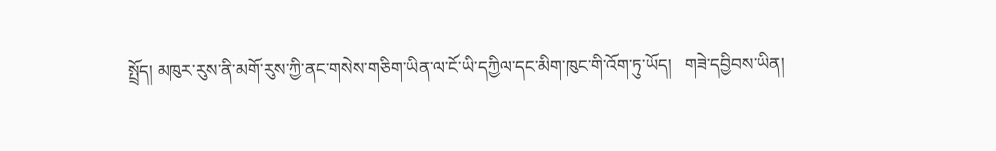སྤྲོད། མཁུར་རུས་ནི་མགོ་རུས་ཀྱི་ནང་གསེས་གཅིག་ཡིན་ལ་ངོ་ཡི་དཀྱིལ་དང་མིག་ཁུང་གི་འོག་ཏུ་ཡོད།   གཟེ་དབྱིབས་ཡིན།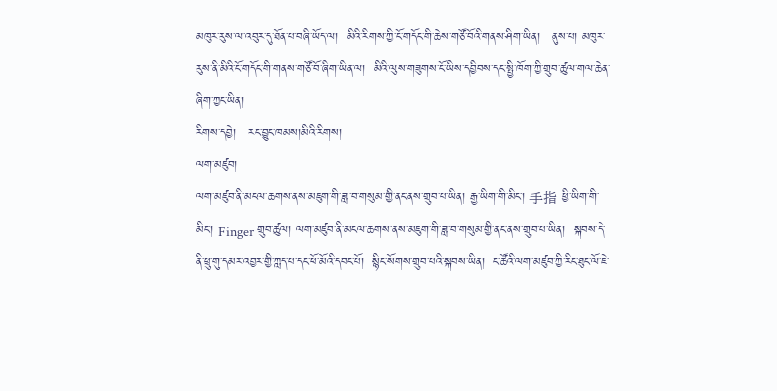མཁུར་རུས་ལ་འབུར་དུ་ཐོན་པ་བཞི་ཡོད་ལ།  མིའི་རིགས་ཀྱི་ངོ་གདོང་གི་ཆེས་གཙོ་བོའི་གནས་ཤིག་ཡིན།   ནུས་པ། མཁུར་རུས་ནི་མིའི་ངོ་གདོང་གི་གནས་གཙོ་བོ་ཞིག་ཡིན་ལ།  མིའི་ལུས་གཟུགས་ངོ་ཡིས་དབྱིབས་དང་སྤྱི་ཁོག་ཀྱི་གྲུབ་ཚུལ་གལ་ཆེན་ཞིག་ཀྱང་ཡིན།
རིགས་དབྱེ།   རང་བྱུང་ཁམས།མིའི་རིགས།
ལག་མཛུབ།
ལག་མཛུབ་ནི་མངལ་ཆགས་ནས་མཇུག་གི་ཟླ་བ་གསུམ་གྱི་ནང་ནས་གྲུབ་པ་ཡིན། རྒྱ་ཡིག་གི་མིང་། 手指 ཕྱི་ཡིག་གི་མིང་། Finger གྲུབ་ཚུལ། ལག་མཛུབ་ནི་མངལ་ཆགས་ནས་མཇུག་གི་ཟླ་བ་གསུམ་གྱི་ནང་ནས་གྲུབ་པ་ཡིན།  སྐབས་དེ་ནི་ཕྲུ་གུ་དམར་འབྱར་གྱི་ཀླད་པ་དང་ཕོ་མོའི་དབང་པོ།  སྙིང་སོགས་གྲུབ་པའི་སྐབས་ཡིན།  ང་ཚོའི་ལག་མཛུབ་ཀྱི་རིང་ཐུང་ལོ་ཇེ་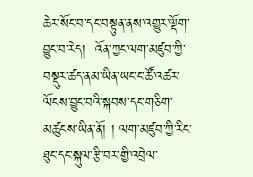ཆེར་སོང་བ་དང་བསྟུན་ནས་འགྱུར་ལྡོག་བྱུང་བ་རེད།  འོན་ཀྱང་ལག་མཛུབ་ཀྱི་བསྡུར་ཚད་ནམ་ཡིན་ཡང་ང་ཚོ་འཚར་ལོངས་བྱུང་བའི་སྐབས་དང་གཅིག་མཚུངས་ཡིན་ནོ། ། ལག་མཛུབ་ཀྱི་རིང་ཐུང་དང་སྐུལ་རྩི་བར་གྱི་འབྲེལ་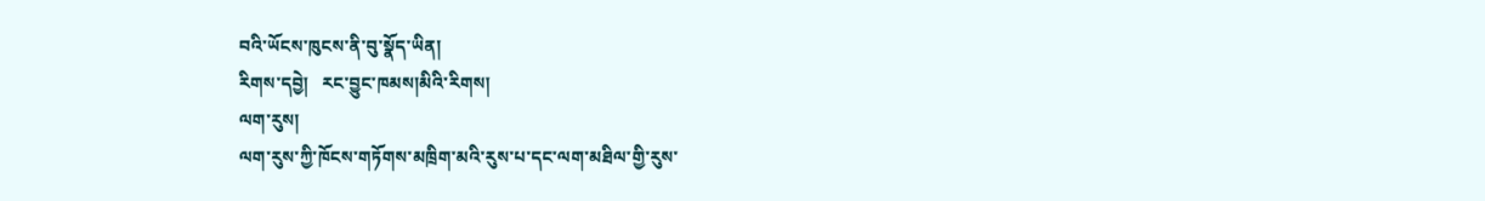བའི་ཡོངས་ཁུངས་ནི་བུ་སྣོད་ཡིན།
རིགས་དབྱེ།   རང་བྱུང་ཁམས།མིའི་རིགས།
ལག་རུས།
ལག་རུས་ཀྱི་ཁོངས་གཏོགས་མཁྲིག་མའི་རུས་པ་དང་ལག་མཐིལ་གྱི་རུས་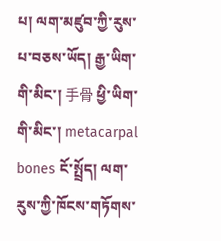པ། ལག་མཛུབ་ཀྱི་རུས་པ་བཅས་ཡོད། རྒྱ་ཡིག་གི་མིང་། 手骨 ཕྱི་ཡིག་གི་མིང་། metacarpal bones ངོ་སྤྲོད། ལག་རུས་ཀྱི་ཁོངས་གཏོགས་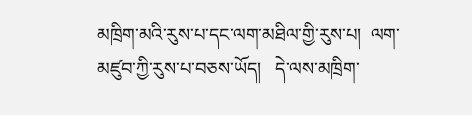མཁྲིག་མའི་རུས་པ་དང་ལག་མཐིལ་གྱི་རུས་པ།  ལག་མཛུབ་ཀྱི་རུས་པ་བཅས་ཡོད།   དེ་ལས་མཁྲིག་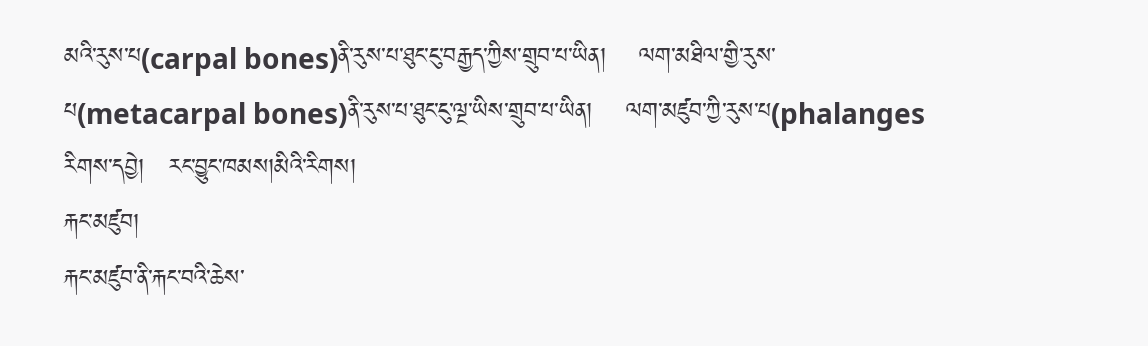མའི་རུས་པ(carpal bones)ནི་རུས་པ་ཐུང་ངུ་བརྒྱད་ཀྱིས་གྲུབ་པ་ཡིན།    ལག་མཐིལ་གྱི་རུས་པ(metacarpal bones)ནི་རུས་པ་ཐུང་ངུ་ལྔ་ཡིས་གྲུབ་པ་ཡིན།    ལག་མཛུབ་ཀྱི་རུས་པ(phalanges
རིགས་དབྱེ།   རང་བྱུང་ཁམས།མིའི་རིགས།
རྐང་མཛུབ།
རྐང་མཛུབ་ནི་རྐང་བའི་ཆེས་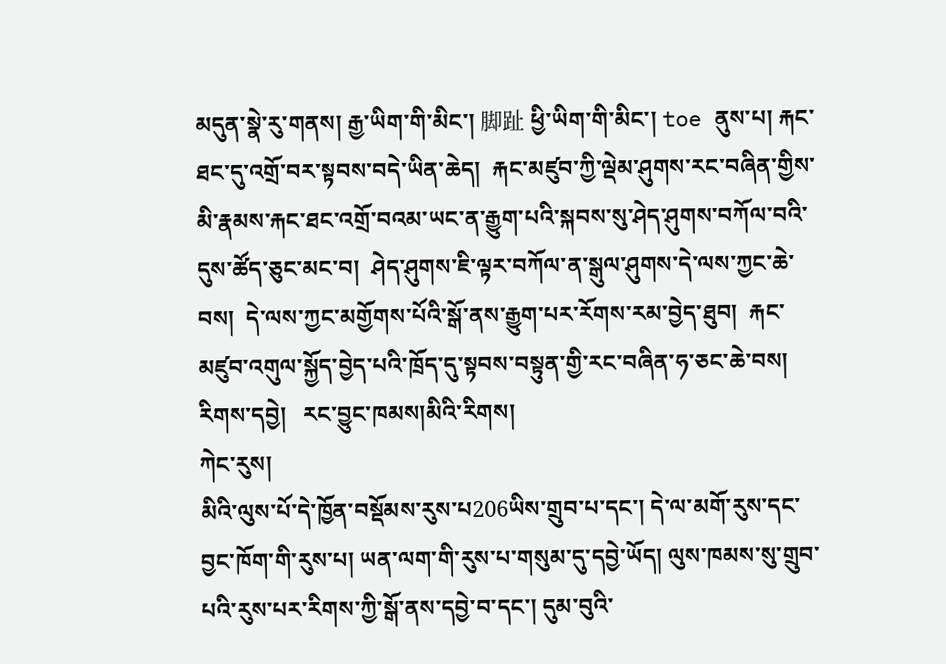མདུན་སྣེ་རུ་གནས། རྒྱ་ཡིག་གི་མིང་། 脚趾 ཕྱི་ཡིག་གི་མིང་། toe ནུས་པ། རྐང་ཐང་དུ་འགྲོ་བར་སྟབས་བདེ་ཡིན་ཆེད།  རྐང་མཛུབ་ཀྱི་ལྡེམ་ཤུགས་རང་བཞིན་གྱིས་མི་རྣམས་རྐང་ཐང་འགྲོ་བའམ་ཡང་ན་རྒྱུག་པའི་སྐབས་སུ་ཤེད་ཤུགས་བཀོལ་བའི་དུས་ཚོད་ཅུང་མང་བ།  ཤེད་ཤུགས་ཇི་ལྟར་བཀོལ་ན་སྒུལ་ཤུགས་དེ་ལས་ཀྱང་ཆེ་བས།  དེ་ལས་ཀྱང་མགྱོགས་པོའི་སྒོ་ནས་རྒྱུག་པར་རོགས་རམ་བྱེད་ཐུབ།  རྐང་མཛུབ་འགུལ་སྐྱོད་བྱེད་པའི་ཁྲོད་དུ་སྟབས་བསྟུན་གྱི་རང་བཞིན་ཧ་ཅང་ཆེ་བས།
རིགས་དབྱེ།   རང་བྱུང་ཁམས།མིའི་རིགས།
ཀེང་རུས།
མིའི་ལུས་པོ་དེ་ཁྱོན་བསྡོམས་རུས་པ206ཡིས་གྲུབ་པ་དང་། དེ་ལ་མགོ་རུས་དང་བྱང་ཁོག་གི་རུས་པ། ཡན་ལག་གི་རུས་པ་གསུམ་དུ་དབྱེ་ཡོད། ལུས་ཁམས་སུ་གྲུབ་པའི་རུས་པར་རིགས་ཀྱི་སྒོ་ནས་དབྱེ་བ་དང་། དུམ་བུའི་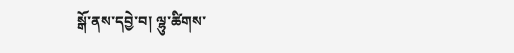སྒོ་ནས་དབྱེ་བ། ལྷུ་ཚིགས་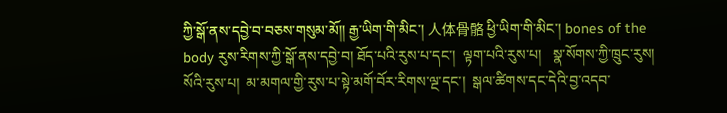ཀྱི་སྒོ་ནས་དབྱེ་བ་བཅས་གསུམ་མོ།། རྒྱ་ཡིག་གི་མིང་། 人体骨骼 ཕྱི་ཡིག་གི་མིང་། bones of the body རུས་རིགས་ཀྱི་སྒོ་ནས་དབྱེ་བ། ཐོད་པའི་རུས་པ་དང་།  ལྟག་པའི་རུས་པ།   སྣ་སོགས་ཀྱི་ཁྲུང་རུས།  སོའི་རུས་པ།  མ་མགལ་གྱི་རུས་པ་སྟེ་མགོ་བོར་རིགས་ལྔ་དང་།  སྒལ་ཚིགས་དང་དེའི་བྱ་འདབ་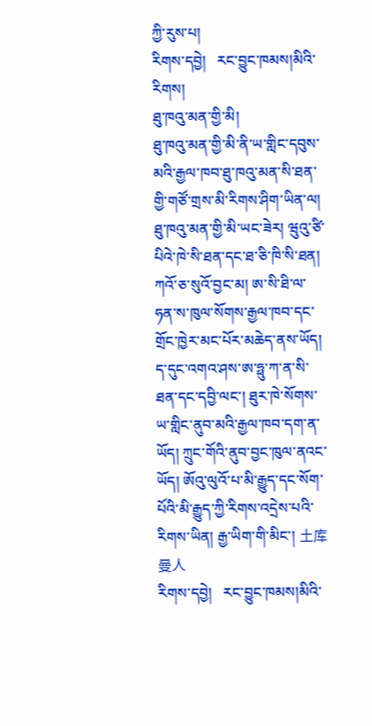ཀྱི་རུས་པ།
རིགས་དབྱེ།   རང་བྱུང་ཁམས།མིའི་རིགས།
ཐུ་ཁའུ་མན་གྱི་མི།
ཐུ་ཁའུ་མན་གྱི་མི་ནི་ཡ་གླིང་དབུས་མའི་རྒྱལ་ཁབ་ཐུ་ཁའུ་མན་སི་ཐན་གྱི་གཙོ་གྲས་མི་རིགས་ཤིག་ཡིན་ལ། ཐུ་ཁའུ་མན་གྱི་མི་ཡང་ཟེར། ཝུའུ་ཙི་པིའེ་ཁེ་སི་ཐན་དང་ཐ་ཅི་ཁི་སི་ཐན། ཀའོ་ཅ་སུའོ་བྱང་མ། ཨ་སི་ཐི་ལ་ཧན་ས་ཁུལ་སོགས་རྒྱལ་ཁབ་དང་གྲོང་ཁྱེར་མང་པོར་མཆེད་ནས་ཡོད། ད་དུང་འགའ་ཤས་ཨ་ཧྥུ་ཀ་ན་སི་ཐན་དང་དབྱི་ལང་། ཐུར་ཁེ་སོགས་ཡ་གླིང་ནུབ་མའི་རྒྱལ་ཁབ་དག་ན་ཡོད། ཀྲུང་གོའི་ནུབ་བྱང་ཁུལ་ནའང་ཡོད། ཨོའུ་ལུའོ་པ་མི་རྒྱུད་དང་སོག་པོའི་མི་རྒྱུད་ཀྱི་རིགས་འདྲེས་པའི་རིགས་ཡིན། རྒྱ་ཡིག་གི་མིང་། 土库曼人
རིགས་དབྱེ།   རང་བྱུང་ཁམས།མིའི་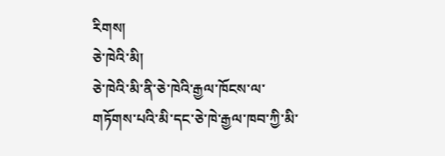རིགས།
ཅེ་ཁེའི་མི།
ཅེ་ཁེའི་མི་ནི་ཅེ་ཁེའི་རྒྱལ་ཁོངས་ལ་གཏོགས་པའི་མི་དང་ཅེ་ཁེ་རྒྱལ་ཁབ་ཀྱི་མི་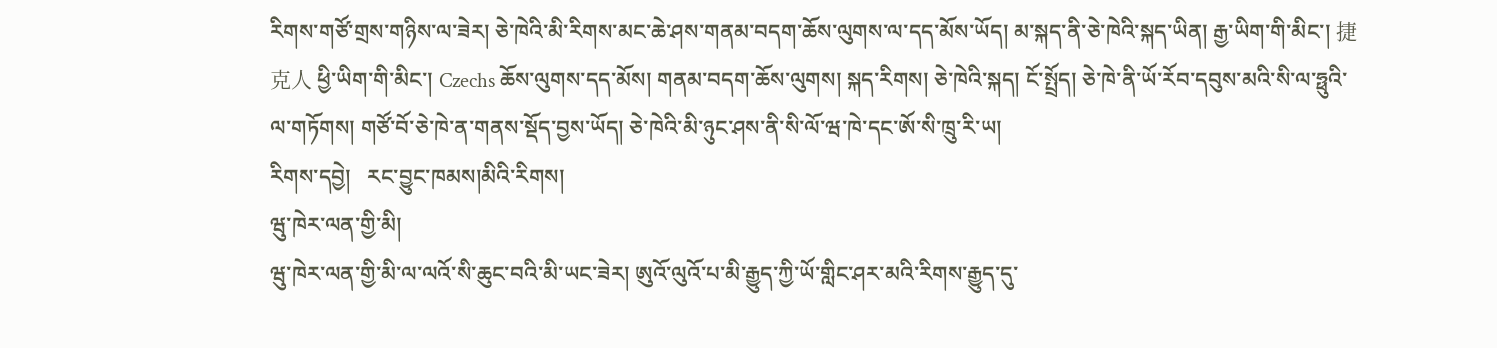རིགས་གཙོ་གྲས་གཉིས་ལ་ཟེར། ཅེ་ཁེའི་མི་རིགས་མང་ཆེ་ཤས་གནམ་བདག་ཆོས་ལུགས་ལ་དད་མོས་ཡོད། མ་སྐད་ནི་ཅེ་ཁེའི་སྐད་ཡིན། རྒྱ་ཡིག་གི་མིང་། 捷克人 ཕྱི་ཡིག་གི་མིང་། Czechs ཆོས་ལུགས་དད་མོས། གནམ་བདག་ཆོས་ལུགས། སྐད་རིགས། ཅེ་ཁེའི་སྐད། ངོ་སྤྲོད། ཅེ་ཁེ་ནི་ཡོ་རོབ་དབུས་མའི་སི་ལ་ཧྥུའི་ལ་གཏོགས། གཙོ་བོ་ཅེ་ཁེ་ན་གནས་སྡོད་བྱས་ཡོད། ཅེ་ཁེའི་མི་ཉུང་ཤས་ནི་སི་ལོ་ཝ་ཁེ་དང་ཨོ་སི་ཁྲུ་རི་ཡ།
རིགས་དབྱེ།   རང་བྱུང་ཁམས།མིའི་རིགས།
ཝུ་ཁེར་ལན་གྱི་མི།
ཝུ་ཁེར་ལན་གྱི་མི་ལ་ལའོ་སི་ཆུང་བའི་མི་ཡང་ཟེར། ཨུའོ་ལུའོ་པ་མི་རྒྱུད་ཀྱི་ཡོ་གླིང་ཤར་མའི་རིགས་རྒྱུད་དུ་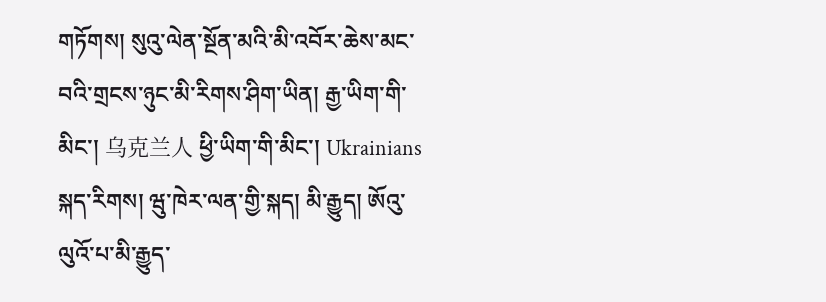གཏོགས། སུའུ་ལེན་སྔོན་མའི་མི་འབོར་ཆེས་མང་བའི་གྲངས་ཉུང་མི་རིགས་ཤིག་ཡིན། རྒྱ་ཡིག་གི་མིང་། 乌克兰人 ཕྱི་ཡིག་གི་མིང་། Ukrainians སྐད་རིགས། ཝུ་ཁེར་ལན་གྱི་སྐད། མི་རྒྱུད། ཨོའུ་ལུའོ་པ་མི་རྒྱུད་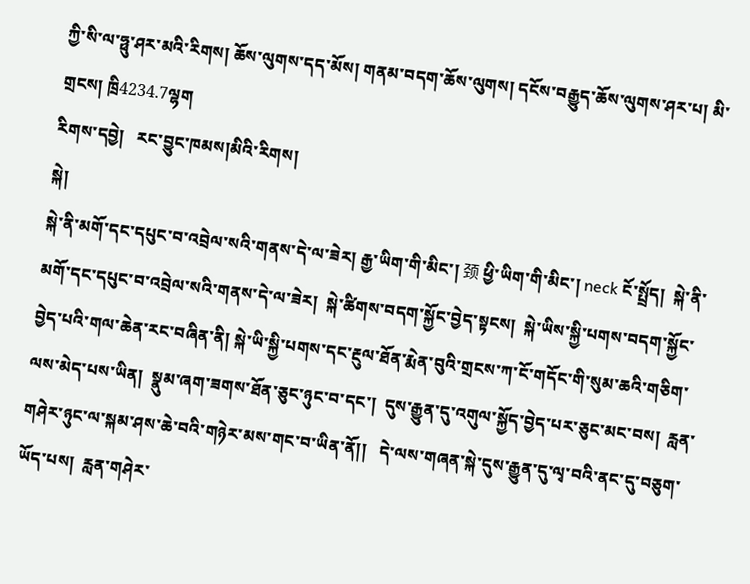ཀྱི་སི་ལ་ཧྥུ་ཤར་མའི་རིགས། ཆོས་ལུགས་དད་མོས། གནམ་བདག་ཆོས་ལུགས། དངོས་བརྒྱུད་ཆོས་ལུགས་ཤར་པ། མི་གྲངས། ཁྲི4234.7ལྷག
རིགས་དབྱེ།   རང་བྱུང་ཁམས།མིའི་རིགས།
སྐེ།
སྐེ་ནི་མགོ་དང་དཔུང་བ་འབྲེལ་སའི་གནས་དེ་ལ་ཟེར། རྒྱ་ཡིག་གི་མིང་། 颈 ཕྱི་ཡིག་གི་མིང་། neck ངོ་སྤྲོད།  སྐེ་ནི་མགོ་དང་དཔུང་བ་འབྲེལ་སའི་གནས་དེ་ལ་ཟེར།  སྐེ་ཚིགས་བདག་སྐྱོང་བྱེད་སྟངས།  སྐེ་ཡིས་སྐྱི་པགས་བདག་སྐྱོང་བྱེད་པའི་གལ་ཆེན་རང་བཞིན་ནི། སྐེ་ཡི་སྐྱི་པགས་དང་རྔུལ་ཐོན་རྨེན་བུའི་གྲངས་ཀ་ངོ་གདོང་གི་སུམ་ཆའི་གཅིག་ལས་མེད་པས་ཡིན།  སྣུམ་ཞག་ཟགས་ཐོན་ཅུང་ཉུང་བ་དང་།  དུས་རྒྱུན་དུ་འགུལ་སྐྱོད་བྱེད་པར་ཅུང་མང་བས།  རླན་གཤེར་ཉུང་ལ་སྐམ་ཤས་ཆེ་བའི་གཉེར་མས་གང་བ་ཡིན་ནོ།།   དེ་ལས་གཞན་སྐེ་དུས་རྒྱུན་དུ་ལྭ་བའི་ནང་དུ་བཅུག་ཡོད་པས།  རླན་གཤེར་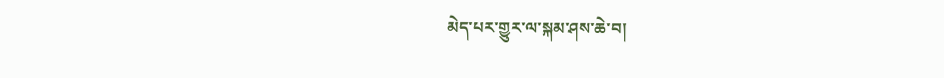མེད་པར་གྱུར་ལ་སྐམ་ཤས་ཆེ་བ།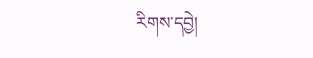རིགས་དབྱེ།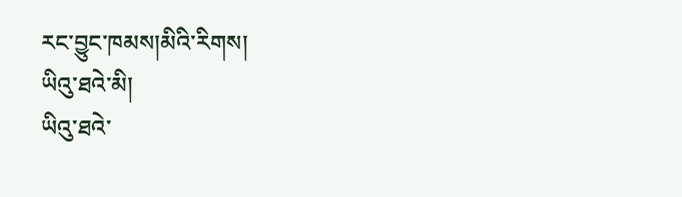རང་བྱུང་ཁམས།མིའི་རིགས།
ཡིའུ་ཐའེ་མི།
ཡིའུ་ཐའེ་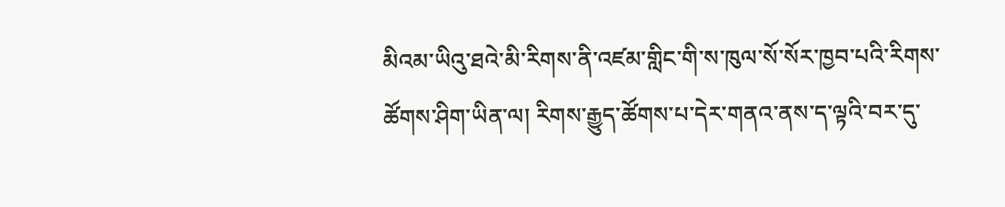མིའམ་ཡིའུ་ཐའེ་མི་རིགས་ནི་འཛམ་གླིང་གི་ས་ཁུལ་སོ་སོར་ཁྱབ་པའི་རིགས་ཚོགས་ཤིག་ཡིན་ལ། རིགས་རྒྱུད་ཚོགས་པ་དེར་གནའ་ནས་ད་ལྟའི་བར་དུ་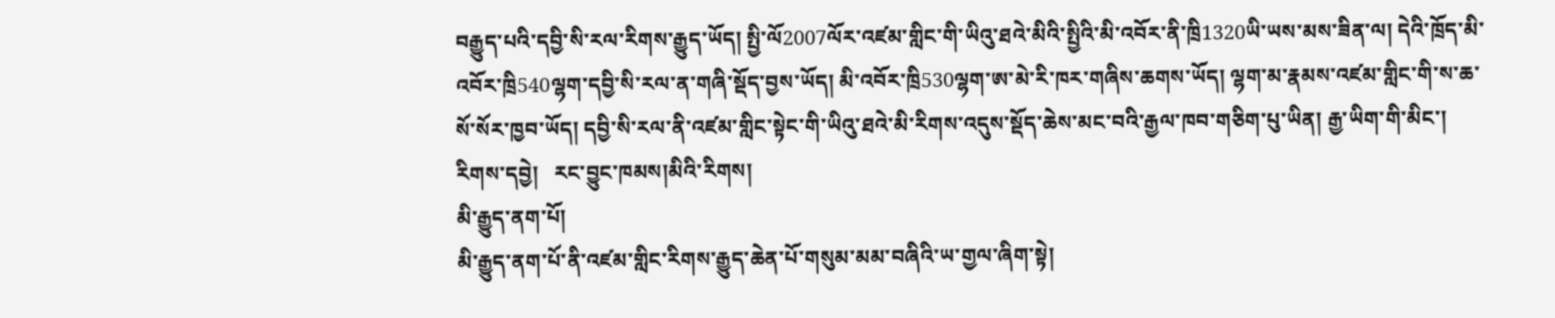བརྒྱུད་པའི་དབྱི་སི་རལ་རིགས་རྒྱུད་ཡོད། སྤྱི་ལོ2007ལོར་འཛམ་གླིང་གི་ཡིའུ་ཐའེ་མིའི་སྤྱིའི་མི་འབོར་ནི་ཁྲི1320ཡི་ཡས་མས་ཟིན་ལ། དེའི་ཁྲོད་མི་འབོར་ཁྲི540ལྷག་དབྱི་སི་རལ་ན་གཞི་སྡོད་བྱས་ཡོད། མི་འབོར་ཁྲི530ལྷག་ཨ་མེ་རི་ཁར་གཞིས་ཆགས་ཡོད། ལྷག་མ་རྣམས་འཛམ་གླིང་གི་ས་ཆ་སོ་སོར་ཁྱབ་ཡོད། དབྱི་སི་རལ་ནི་འཛམ་གླིང་སྟེང་གི་ཡིའུ་ཐའེ་མི་རིགས་འདུས་སྡོད་ཆེས་མང་བའི་རྒྱལ་ཁབ་གཅིག་པུ་ཡིན། རྒྱ་ཡིག་གི་མིང་།
རིགས་དབྱེ།   རང་བྱུང་ཁམས།མིའི་རིགས།
མི་རྒྱུད་ནག་པོ།
མི་རྒྱུད་ནག་པོ་ནི་འཛམ་གླིང་རིགས་རྒྱུད་ཆེན་པོ་གསུམ་མམ་བཞིའི་ཡ་གྱལ་ཞིག་སྟེ།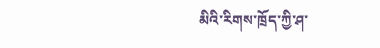མིའི་རིགས་ཁྲོད་ཀྱི་ཤ་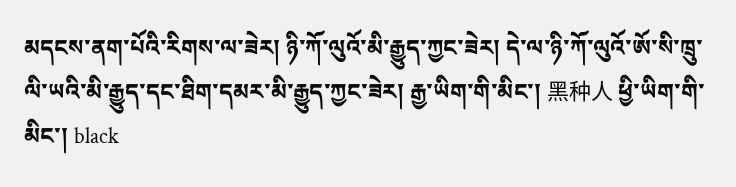མདངས་ནག་པོའི་རིགས་ལ་ཟེར། ཉི་ཀོ་ལུའོ་མི་རྒྱུད་ཀྱང་ཟེར། དེ་ལ་ཉི་ཀོ་ལུའོ་ཨོ་སི་ཁྲུ་ལི་ཡའི་མི་རྒྱུད་དང་ཐིག་དམར་མི་རྒྱུད་ཀྱང་ཟེར། རྒྱ་ཡིག་གི་མིང་། 黑种人 ཕྱི་ཡིག་གི་མིང་། black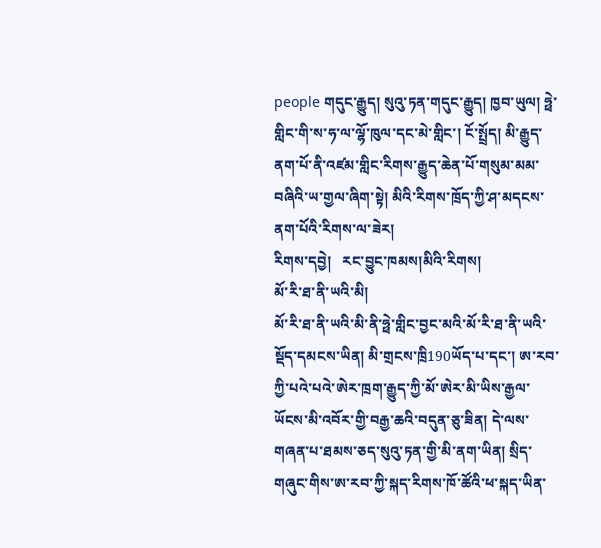people གདུང་རྒྱུད། སུའུ་ཏན་གདུང་རྒྱུད། ཁྱབ་ཡུལ། ཧྥེ་གླིང་གི་ས་ཧ་ལ་ལྷོ་ཁུལ་དང་མེ་གླིང་། ངོ་སྤྲོད། མི་རྒྱུད་ནག་པོ་ནི་འཛམ་གླིང་རིགས་རྒྱུད་ཆེན་པོ་གསུམ་མམ་བཞིའི་ཡ་གྱལ་ཞིག་སྟེ། མིའི་རིགས་ཁྲོད་ཀྱི་ཤ་མདངས་ནག་པོའི་རིགས་ལ་ཟེར།
རིགས་དབྱེ།   རང་བྱུང་ཁམས།མིའི་རིགས།
མོ་རི་ཐ་ནི་ཡའི་མི།
མོ་རི་ཐ་ནི་ཡའི་མི་ནི་ཧྥེ་གླིང་བྱང་མའི་མོ་རི་ཐ་ནི་ཡའི་སྡོད་དམངས་ཡིན། མི་གྲངས་ཁྲི190ཡོད་པ་དང་། ཨ་རབ་ཀྱི་པའེ་པའེ་ཨེར་ཁྲག་རྒྱུད་ཀྱི་མོ་ཨེར་མི་ཡིས་རྒྱལ་ཡོངས་མི་འབོར་གྱི་བརྒྱ་ཆའི་བདུན་ཅུ་ཟིན། དེ་ལས་གཞན་པ་ཐམས་ཅད་སུའུ་ཏན་གྱི་མི་ནག་ཡིན། སྲིད་གཞུང་གིས་ཨ་རབ་ཀྱི་སྐད་རིགས་ཁོ་ཚོའི་ཕ་སྐད་ཡིན་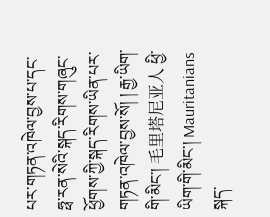པར་གཏན་འཁེལ་བྱས་པ་དང་ཧྥ་རན་སེའི་སྐད་རིགས་གཞུང་ཕྱོགས་ཀྱི་སྐད་རིགས་ཡིན་པར་གཏན་འཁེལ་བྱས་སོ། ། རྒྱ་ཡིག་གི་མིང་། 毛里塔尼亚人 ཕྱི་ཡིག་གི་མིང་། Mauritanians སྐད་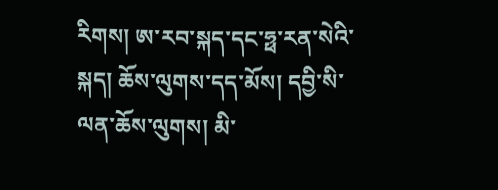རིགས། ཨ་རབ་སྐད་དང་ཧྥ་རན་སེའི་སྐད། ཆོས་ལུགས་དད་མོས། དབྱི་སི་ལན་ཆོས་ལུགས། མི་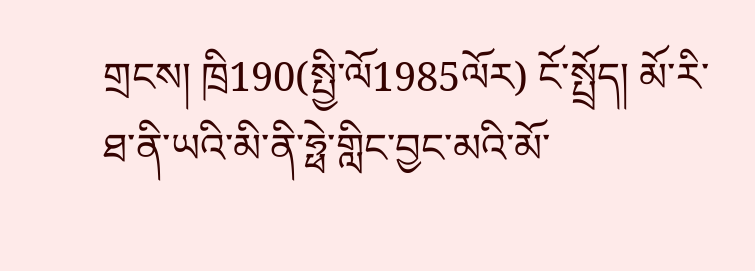གྲངས། ཁྲི190(སྤྱི་ལོ1985ལོར) ངོ་སྤྲོད། མོ་རི་ཐ་ནི་ཡའི་མི་ནི་ཧྥེ་གླིང་བྱང་མའི་མོ་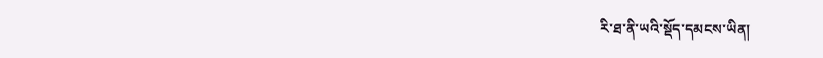རི་ཐ་ནི་ཡའི་སྡོད་དམངས་ཡིན།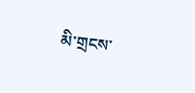མི་གྲངས་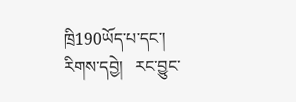ཁྲི190ཡོད་པ་དང་།
རིགས་དབྱེ།   རང་བྱུང་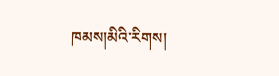ཁམས།མིའི་རིགས།